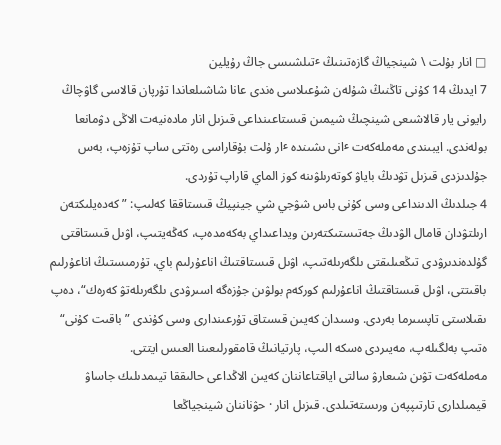□ انار بۇلت \ شينجياڭ گازەتىنىڭ ٴتىلشىسى جاڭ رۇيلين
7 ايدىڭ 14 كۇنى تاڭنىڭ شۇلەن شۇعىلاسى ەندى عانا شاشىلعاندا تۇرپان قالاسى گاۋچاڭ رايونى يار قالاشىعى شينچىڭ شيمىن قىستاعىنداعى قىزىل انار مادەنيەت الاڭى دۋمانعا بولەندى. ايبىندى مەملەكەت ٴانى ىشىندە ٴار ۇلت بۇقاراسى رەتتى ساپ تۇزەپ، بەس جۇلدىزدى قىزىل تۋدىڭ باياۋ كوتەرىلۋىنە كوز الماي قاراپ تۇردى.
4 جىلدىڭ الدىنداعى وسى كۇنى باس شۋجي شي جينپيڭ قىستاققا كەلىپ: ”كەدەيلىكتەن ارىلتۋدان قامال الۋدىڭ جەتىستىكتەرىن ويداعىداي بەكەمدەپ، كەڭەيتىپ، اۋىل قىستاقتى گۇلدەندىرۋدى تىڭعىلىقتى ىلگەرىلەتىپ، اۋىل قىستاقتىڭ اناعۇرلىم باي، تۇرمىستىڭ اناعۇرلىم باقىتتى، اۋىل قىستاقتىڭ اناعۇرلىم كوركەم بولۋىن جۇزەگە اسىرۋدى ىلگەرىلەتۋ كەرەك“، دەپ ىقىلاستى تاپسىرما بەردى. وسىدان كەيىن قىستاق تۇرعىندارى وسى كۇندى ”باقىت كۇنى“ ەتىپ بەلگىلەپ، مەيىردى ەسكە الىپ، پارتيانىڭ قامقورلىعىنا العىس ايتتى.
مەملەكەت تۋىن شىعارۋ سالتى اياقتاعاننان كەيىن الاڭداعى حالىققا تيىمدىلىك جاساۋ قيمىلدارى تارتىپپەن ورىستەتىلدى. قىزىل انار · حۋناننان شينجياڭعا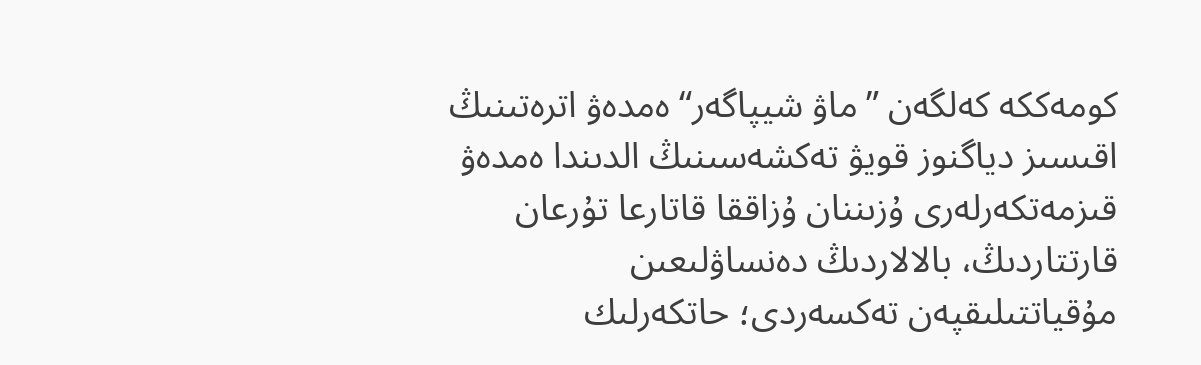كومەككە كەلگەن ”ماۋ شيپاگەر“ ەمدەۋ اترەتىنىڭ اقىسىز دياگنوز قويۋ تەكشەسىنىڭ الدىندا ەمدەۋ قىزمەتكەرلەرى ۇزىننان ۇزاققا قاتارعا تۇرعان قارتتاردىڭ، بالالاردىڭ دەنساۋلىعىن مۇقياتتىلىقپەن تەكسەردى؛ حاتكەرلىك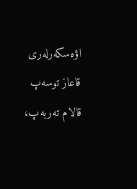اۋەسكەرلەرى قاعاز توسەپ قالام تەربەپ،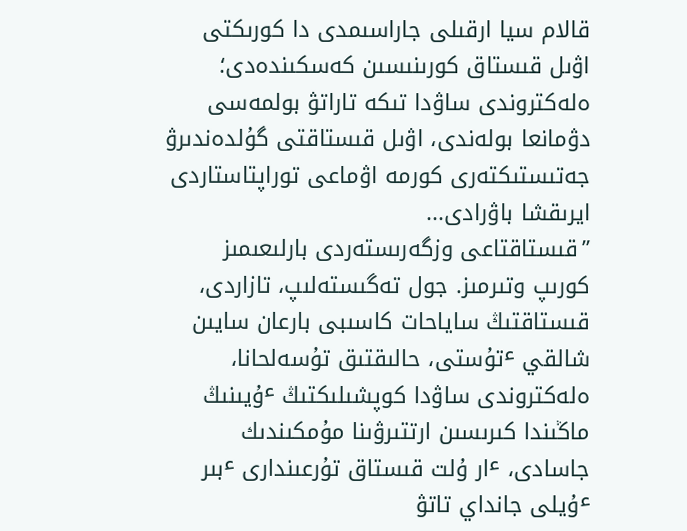قالام سيا ارقىلى جاراسىمدى دا كورىكتى اۋىل قىستاق كورىنىسىن كەسكىندەدى؛ ەلەكتروندى ساۋدا تىكە تاراتۋ بولمەسى دۋمانعا بولەندى، اۋىل قىستاقتى گۇلدەندىرۋ جەتىستىكتەرى كورمە اۋماعى توراپتاستاردى ايرىقشا باۋرادى...
”قىستاقتاعى وزگەرىستەردى بارلىعىمىز كورىپ وتىرمىز. جول تەگىستەلىپ، تازاردى، قىستاقتىڭ ساياحات كاسىبى بارعان سايىن شالقي ٴتۇستى، حالىقتىق تۇسەلحانا، ەلەكتروندى ساۋدا كوپشىلىكتىڭ ٴۇيىنىڭ ماڭىندا كىرىسىن ارتتىرۋىنا مۇمكىندىك جاسادى، ٴار ۇلت قىستاق تۇرعىندارى ٴبىر ٴۇيلى جانداي تاتۋ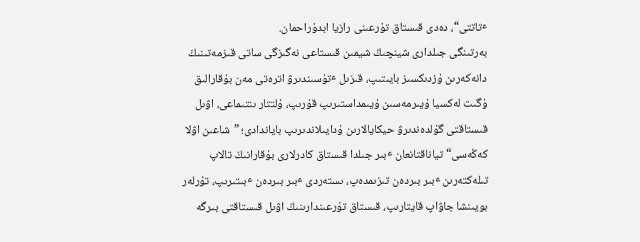ٴتاتتى“، دەدى قىستاق تۇرعىنى رازيا ابدۇراحمان.
بەرتىنگى جىلدارى شينچىڭ شيمىن قىستاعى نەگىزگى ساتى قىزمەتىنىڭ دانەكەرىن ۇزدىكسىز بايىتىپ، قىزىل ٴتۇسىندىرۋ اترەتى مەن بۇقارالىق ۇگىت لەكسيا ۇيىرمەسىن ۇيىمداستىرىپ قۇرىپ، ۇلتتار ىنتىماعى، اۋىل قىستاقتى گۇلدەندىرۋ حيكايالارىن ۇدايىلاندىرىپ باياندادى؛ ”شاعىن اۋلا كەڭەسى“ تياناقتانعان ٴبىر جىلدا قىستاق كادرلارى بۇقارانىڭ تالاپ تىلەكتەرىن ٴبىر بىردەن تىزىمدەپ، ىستەردى ٴبىر بىردەن ٴبىتىرىپ، تۇرلەر بويىنشا جاۋاپ قايتارىپ، قىستاق تۇرعىندارىنىڭ اۋىل قىستاقتى بىرگە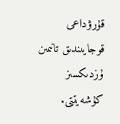قۇرۋداعى قوجايىندىق تانىمىن ۇزدىكسىز كۇشەيتتى.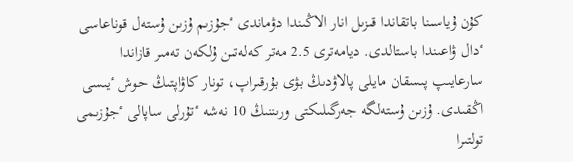كۇن ۇياسىنا باتقاندا قىزىل انار الاڭىندا دۋماندى ٴجۇزىم ۇزىن ۇستەل قوناعاسى ٴدال ۋاعىندا باستالدى. ديامەترى 2.5 مەتر كەلەتىن ۇلكەن تەمىر قازاندا سارعايىپ پىسقان مايلى پالاۋدىڭ بۋى بۇرقىراپ، تونار كاۋاپتىڭ حوش ٴيىسى اڭقىدى. ۇزىن ۇستەلگە جەرگىلىكتى ورىننىڭ 10 نەشە ٴتۇرلى ساپالى ٴجۇزىمى تولتىرا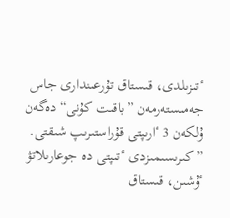ٴتىزىلدى، قىستاق تۇرعىندارى جاس جەمىستەرمەن ”باقىت كۇنى“ دەگەن ۇلكەن 3 ٴارىپتى قۇراستىرىپ شىقتى.
”كىرىسىمىزدى ٴتىپتى دە جوعارىلاتۋ ٴۇشىن، قىستاق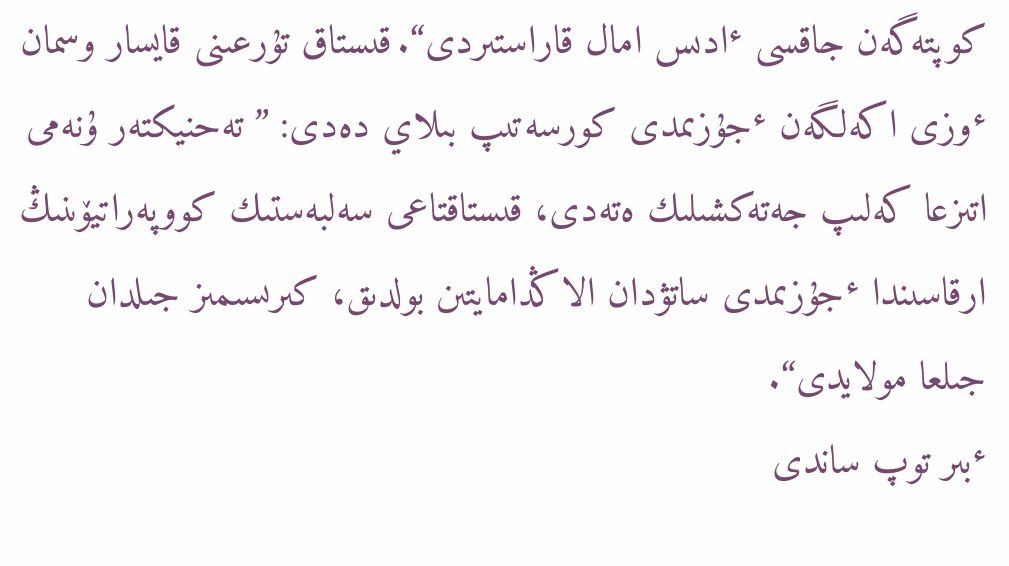كوپتەگەن جاقسى ٴادىس امال قاراستىردى“. قىستاق تۇرعىنى قايسار وسمان ٴوزى اكەلگەن ٴجۇزىمدى كورسەتىپ بىلاي دەدى: ”تەحنيكتەر ۇنەمى اتىزعا كەلىپ جەتەكشىلىك ەتەدى، قىستاقتاعى سەلبەستىك كووپەراتيۆىنىڭ ارقاسىندا ٴجۇزىمدى ساتۋدان الاڭدامايتىن بولدىق، كىرىسىمىز جىلدان جىلعا مولايدى“.
ٴبىر توپ ساندى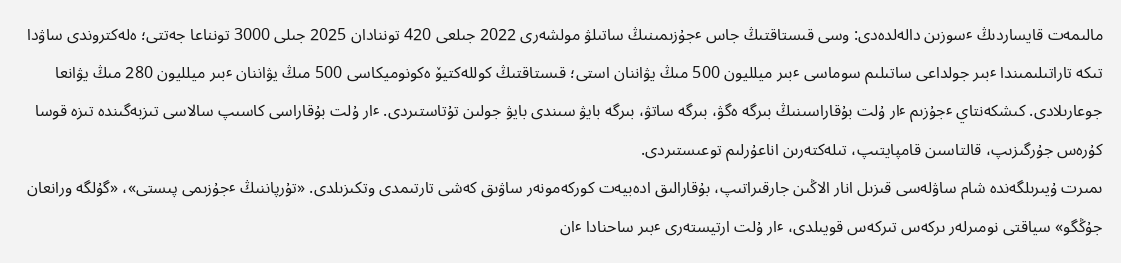مالىمەت قايساردىڭ ٴسوزىن دالەلدەدى: وسى قىستاقتىڭ جاس ٴجۇزىمىنىڭ ساتىلۋ مولشەرى 2022 جىلعى 420 توننادان 2025 جىلى 3000 تونناعا جەتتى؛ ەلەكتروندى ساۋدا تىكە تاراتىلىمىندا ٴبىر جولداعى ساتىلىم سوماسى ٴبىر ميلليون 500 مىڭ يۋاننان استى؛ قىستاقتىڭ كوللەكتيۆ ەكونوميكاسى 500 مىڭ يۋاننان ٴبىر ميلليون 280 مىڭ يۋانعا جوعارىلادى. كىشكەنتاي ٴجۇزىم ٴار ۇلت بۇقاراسىنىڭ بىرگە ەگۋ، بىرگە ساتۋ، بىرگە بايۋ سىندى بايۋ جولىن تۇتاستىردى. ٴار ۇلت بۇقاراسى كاسىپ سالاسى تىزبەگىندە تىزە قوسا كۇرەس جۇرگىزىپ، قالتاسىن قامپايتىپ، تىلەكتەرىن اناعۇرلىم توعىستىردى.
ىمىرت ۇيىرىلگەندە شام ساۋلەسى قىزىل انار الاڭىن جارقىراتىپ، بۇقارالىق ادەبيەت كوركەمونەر ساۋىق كەشى تارتىمدى وتكىزىلدى. «تۇرپاننىڭ ٴجۇزىمى پىستى»، «گۇلگە ورانعان جۇڭگو» سياقتى نومىرلەر ىركەس تىركەس قويىلدى، ٴار ۇلت ارتيستەرى ٴبىر ساحنادا ٴان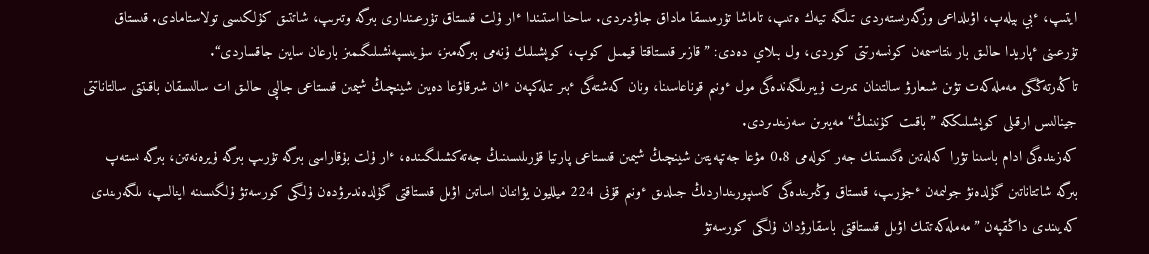ايتىپ، ٴبي بيلەپ، اۋىلداعى وزگەرىستەردى تىلگە تيەك ەتىپ، تاماشا تۇرمىسقا ماداق جاۋدىردى. ساحنا استىندا ٴار ۇلت قىستاق تۇرعىندارى بىرگە وتىرىپ، شاتتىق كۇلكىسى تولاستامادى. قىستاق تۇرعىنى ٴپاريدا حالىق بار ىنتاسىمەن كونسەرتتى كوردى، ول بىلاي دەدى: ”قازىر قىستاقتا قيمىل كوپ، كوپشىلىك ۇنەمى بىرگەمىز، سۇيىسپەنشىلىگىمىز بارعان سايىن جاقساردى“.
تاڭەرتەڭگى مەملەكەت تۋىن شىعارۋ سالتىنان ىمىرت ۇيىرىلگەندەگى مول ٴونىم قوناعاسىنا، ونان كەشتەگى ٴبىر تىلەكپەن ٴان شىرقاۋعا دەيىن شينچىڭ شيمىن قىستاعى جالپى حالىق ات سالىسقان باقىتتى سالتاناتتى جينالىس ارقىلى كوپشىلىككە ”باقىت كۇنىنىڭ“ مەيىرىن سەزىندىردى.
كەزىندەگى ادام باسىنا تۋرا كەلەتىن ەگىستىك جەر كولەمى 0.8 مۋعا جەتپەيتىن شينچىڭ شيمىن قىستاعى پارتيا قۇرىلىسىنىڭ جەتەكشىلىگىندە، ٴار ۇلت بۇقاراسى بىرگە تۇرىپ بىرگە ۇيرەنەتىن، بىرگە ىستەپ بىرگە شاتتاناتىن گۇلدەنۋ جولىمەن ٴجۇرىپ، قىستاق وڭىرىندەگى كاسىپورىنداردىڭ جىلدىق ٴونىم قۇنى 224 ميلليون يۋاننان اساتىن اۋىل قىستاقتى گۇلدەندىرۋدەن ۇلگى كورسەتۋ ۇلگىسىنە اينالىپ، ىلگەرىندى كەيىندى داڭقپەن ”مەملەكەتتىك اۋىل قىستاقتى باسقارۋدان ۇلگى كورسەتۋ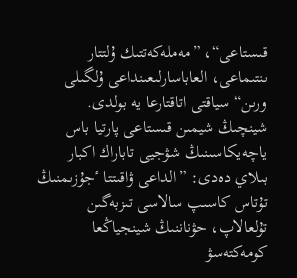قىستاعى“، ”مەملەكەتتىك ۇلتتار ىنتىماعى، العاباسارلىعىنداعى ۇلگىلى ورىن“ سياقتى اتاقتارعا يە بولدى.
شينچىڭ شيمىن قىستاعى پارتيا باس ياچەيكاسىنىڭ شۋجيى تاباراك اكبار بىلاي دەدى: ”الداعى ۋاقىتتا ٴجۇزىمنىڭ تۇتاس كاسىپ سالاسى تىزبەگىن تۇلعالاپ، حۋناننىڭ شينجياڭعا كومەكتەسۋ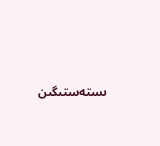ىستەستىگىن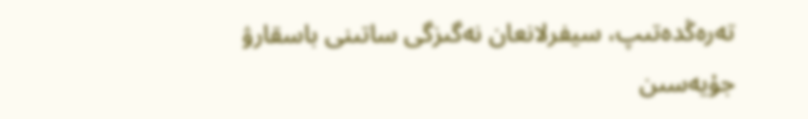تەرەڭدەتىپ، سيفرلانعان نەگىزگى ساتىنى باسقارۋ جۇيەسىن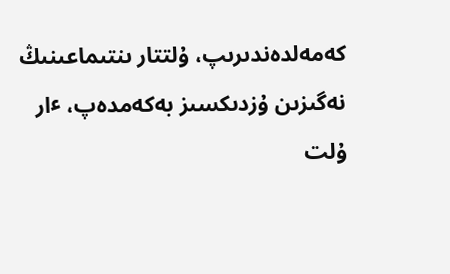كەمەلدەندىرىپ، ۇلتتار ىنتىماعىنىڭ نەگىزىن ۇزدىكسىز بەكەمدەپ، ٴار ۇلت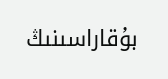بۇقاراسىنىڭ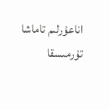اناعۇرلىم تاماشا تۇرمىسقا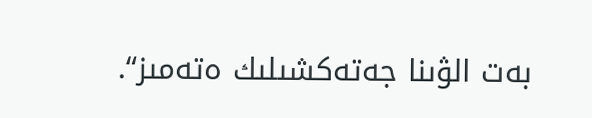بەت الۋىنا جەتەكشىلىك ەتەمىز“.